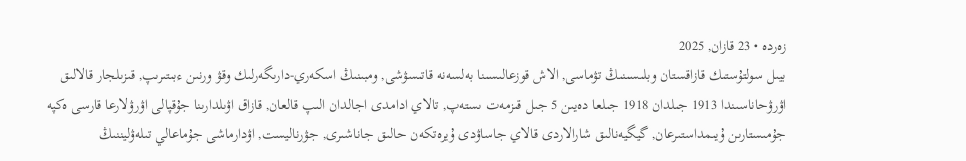زەردە • 23 قازان, 2025
بيىل سولتۇستىك قازاقستان وبلىسىنىڭ تۋماسى, الاش قوزعالىسىنا بەلسەنە قاتىسۋشى, ومبىنىڭ اسكەري-دارىگەرلىك وقۋ ورنىن ءبىتىرىپ, قىزىلجار قالالىق اۋرۋحاناسىندا 1913 جىلدان 1918 جىلعا دەيىن 5 جىل قىزمەت ىستەپ, تالاي ادامدى اجالدان الىپ قالعان, قازاق اۋىلدارىنا جۇقپالى اۋرۋلارعا قارسى ەكپە جۇمىستارىن ۇيىمداستىرعان, گيگيەنالىق شارالاردى قالاي جاساۋدى ۇيرەتكەن حالىق جاناشىرى, جۋرناليست, اۋدارماشى جۇماعالي تىلەۋليننىڭ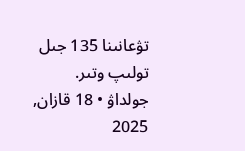تۋعانىنا 135 جىل تولىپ وتىر.
جولداۋ • 18 قازان, 2025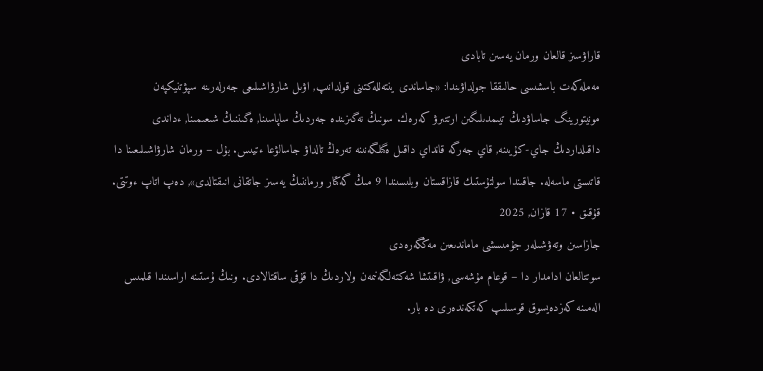قاراۋسىز قالعان ورمان يەسىن تابادى
مەملەكەت باسشىسى حالىققا جولداۋىندا: «جاساندى ينتەللەكتىنى قولدانىپ, اۋىل شارۋاشىلىعى جەرلەرىنە سپۋتنيكپەن مونيتورينگ جاساۋدىڭ تيىمدىلىگىن ارتتىرۋ كەرەك. سونىڭ نەگىزىندە جەردىڭ ساپاسىنا, ەگىننىڭ شىعىمىنا, ءداندى داقىلداردىڭ جاي-كۇيىنە, قاي جەرگە قانداي داقىل ەگىلگەنىنە تەرەڭ تالداۋ جاسالۋعا ءتيىس. بۇل – ورمان شارۋاشىلىعىنا دا قاتىستى ماسەلە. جاقىندا سولتۇستىك قازاقستان وبلىسىندا 9 مىڭ گەكتار ورماننىڭ يەسىز جاتقانى انىقتالدى», دەپ اتاپ ءوتتى.
قۇقىق • 17 قازان, 2025
جازاسىن وتەۋشىلەر جۇمىسشى ماماندىعىن مەڭگەرەدى
سوتتالعان ادامدار دا – قوعام مۇشەسى, ۋاقىتشا شەكتەلگەنىمەن ولاردىڭ دا قۇقى ساقتالادى. ونىڭ ۇستىنە اراسىندا قىلمىس الەمىنە كەزدەيسوق قوسىلىپ كەتكەندەرى دە بار.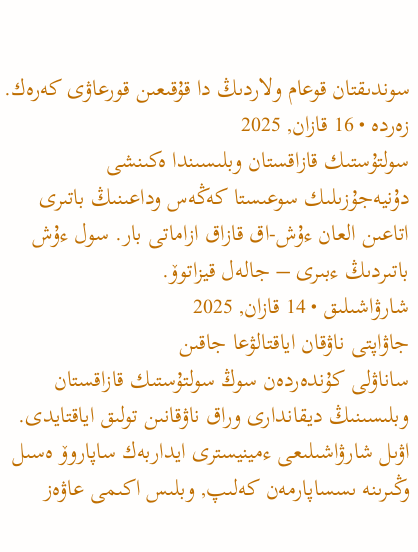سوندىقتان قوعام ولاردىڭ دا قۇقىعىن قورعاۋى كەرەك.
زەردە • 16 قازان, 2025
سولتۇستىك قازاقستان وبلىسىندا ەكىنشى دۇنيەجۇزىلىك سوعىستا كەڭەس وداعىنىڭ باتىرى اتاعىن العان ءۇش-اق قازاق ازاماتى بار. سول ءۇش باتىردىڭ ءبىرى – جالەل قيزاتوۆ.
شارۋاشىلىق • 14 قازان, 2025
جاۋاپتى ناۋقان اياقتالۋعا جاقىن
ساناۋلى كۇندەردەن سوڭ سولتۇستىك قازاقستان وبلىسىنىڭ ديقاندارى وراق ناۋقانىن تولىق اياقتايدى. اۋىل شارۋاشىلىعى ءمينيسترى ايداربەك ساپاروۆ ەسىل وڭىرىنە ىسساپارمەن كەلىپ, وبلىس اكىمى عاۋەز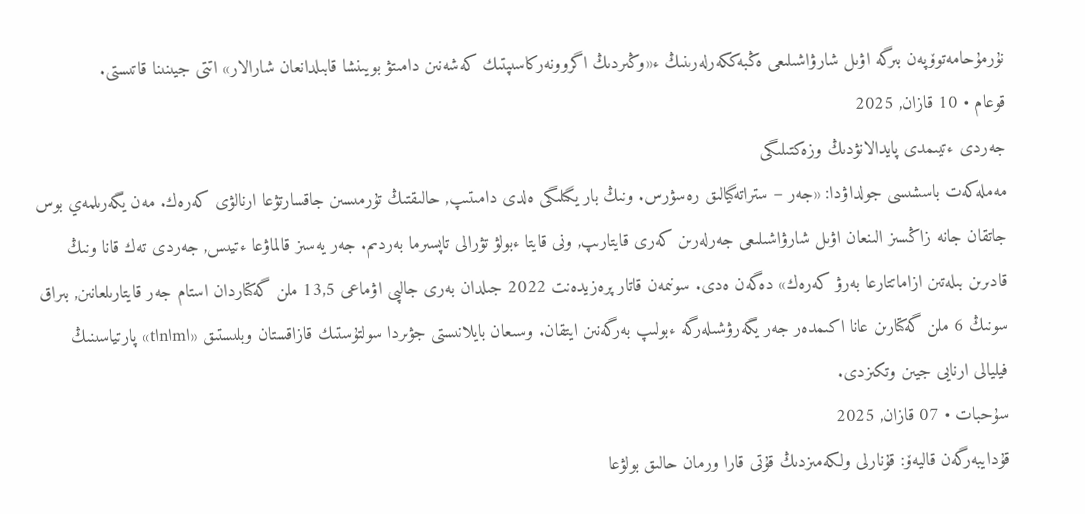نۇرمۇحامەتوۆپەن بىرگە اۋىل شارۋاشىلىعى ەڭبەككەرلەرىنىڭ ء«وڭىردىڭ اگروونەركاسىپتىك كەشەنىن دامىتۋ بويىنشا قابىلدانعان شارالار» اتتى جيىنىنا قاتىستى.
قوعام • 10 قازان, 2025
جەردى ءتيىمدى پايدالانۋدىڭ وزەكتىلىگى
مەملەكەت باسشىسى جولداۋدا: «جەر – ستراتەگيالىق رەسۋرس. ونىڭ بار يگىلىگى ەلدى دامىتىپ, حالىقتىڭ تۇرمىسىن جاقسارتۋعا ارنالۋى كەرەك. مەن يگەرىلمەي بوس جاتقان جانە زاڭسىز الىنعان اۋىل شارۋاشىلىعى جەرلەرىن كەرى قايتارىپ, ونى قايتا ءبولۋ تۋرالى تاپسىرما بەردىم. جەر يەسىز قالماۋعا ءتيىس, جەردى تەك قانا ونىڭ قادىرىن بىلەتىن ازاماتتارعا بەرۋ كەرەك» دەگەن ەدى. سونىمەن قاتار پرەزيدەنت 2022 جىلدان بەرى جالپى اۋماعى 13,5 ملن گەكتاردان استام جەر قايتارىلعانىن, بىراق سونىڭ 6 ملن گەكتارىن عانا اكىمدەر جەر يگەرۋشىلەرگە ءبولىپ بەرگەنىن ايتقان. وسىعان بايلانىستى جۋىردا سولتۇستىك قازاقستان وبلىستىق «اmاnاt» پارتياسىنىڭ فيليالى ارنايى جيىن وتكىزدى.
سۇحبات • 07 قازان, 2025
قۇدايبەرگەن قاليەۆ: قۇنارلى ولكەمىزدىڭ قۇتى قارا ورمان حالىق بولۋعا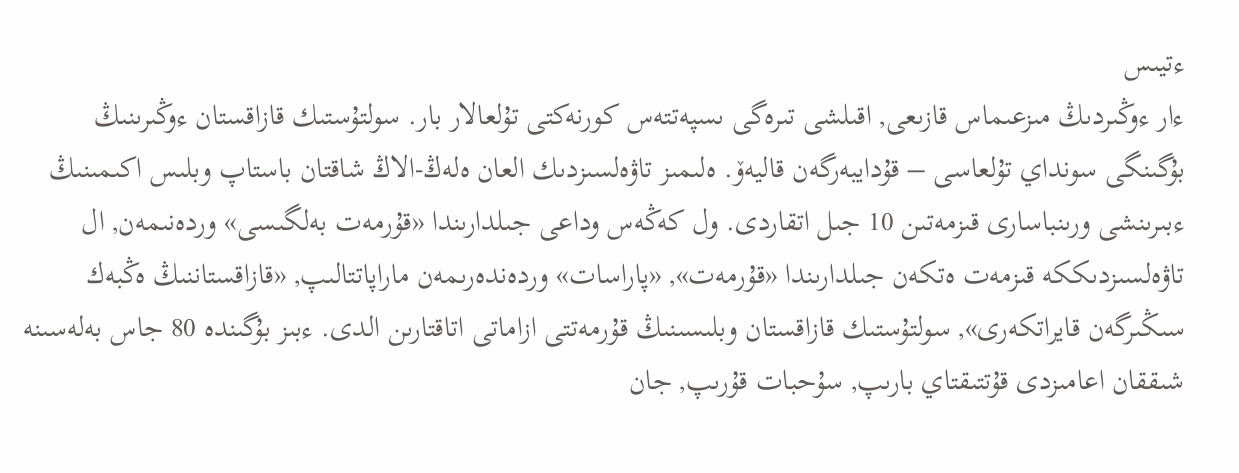ءتيىس
ءار ءوڭىردىڭ مىزعىماس قازىعى, اقىلشى تىرەگى ىسپەتتەس كورنەكتى تۇلعالار بار. سولتۇستىك قازاقستان ءوڭىرىنىڭ بۇگىنگى سونداي تۇلعاسى – قۇدايبەرگەن قاليەۆ. ەلىمىز تاۋەلسىزدىك العان ەلەڭ-الاڭ شاقتان باستاپ وبلىس اكىمىنىڭ ءبىرىنشى ورىنباسارى قىزمەتىن 10 جىل اتقاردى. ول كەڭەس وداعى جىلدارىندا «قۇرمەت بەلگىسى» وردەنىمەن, ال تاۋەلسىزدىككە قىزمەت ەتكەن جىلدارىندا «قۇرمەت», «پاراسات» وردەندەرىمەن ماراپاتتالىپ, «قازاقستاننىڭ ەڭبەك سىڭىرگەن قايراتكەرى», سولتۇستىك قازاقستان وبلىسىنىڭ قۇرمەتتى ازاماتى اتاقتارىن الدى. ءبىز بۇگىندە 80 جاس بەلەسىنە شىققان اعامىزدى قۇتتىقتاي بارىپ, سۇحبات قۇرىپ, جان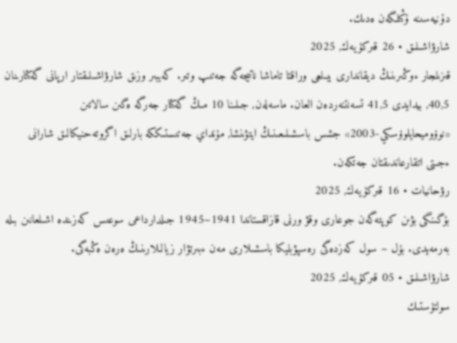دۇنيەسىنە ۇڭىلگەن ەدىك.
شارۋاشىلىق • 26 قىركۇيەك, 2025
قىزىلجار ءوڭىرىنىڭ ديقاندارى بيىلعى وراقتا تاماشا ناتيجەگە جەتىپ وتىر. كەيبىر وزىق شارۋاشىلىقتار ارپانى گەكتارىنان 40,5, بيدايدى 41,5 تسەنتنەردەن العان. ماسەلەن, جىلىنا 10 مىڭ گەكتار جەرگە ەگىن سالاتىن «نوۆوميحايلوۆسكي-2003» جشس باسشىلىعىنىڭ ايتۋىنشا, مۇنداي جەتىستىككە بارلىق اگروتەحنيكالىق شارانى ءجىتى اتقارعاندىقتان جەتكەن.
رۋحانيات • 16 قىركۇيەك, 2025
بۇگىنگى بۋىن كوپتەگەن جوعارى وقۋ ورنى قازاقستاندا 1941–1945 جىلدارداعى سوعىس كەزىندە اشىلعانىن بىلە بەرمەيدى. بۇل – سول كەزدەگى رەسپۋبليكا باسشىلارى مەن ءبىرتۋار زيالىلارىنىڭ ەرەن ەڭبەگى.
شارۋاشىلىق • 05 قىركۇيەك, 2025
سولتۇستىك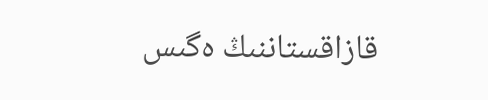قازاقستاننىڭ ەگىس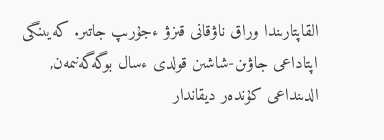القاپتارىندا وراق ناۋقانى قىزۋ ءجۇرىپ جاتىر. كەيىنگى اپتاداعى جاۋىن-شاشىن قولدى ءسال بوگەگەنىمەن, الدىنداعى كۇندەر ديقاندار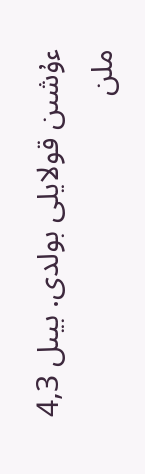ءۇشىن قولايلى بولدى. بيىل 4,3 ملن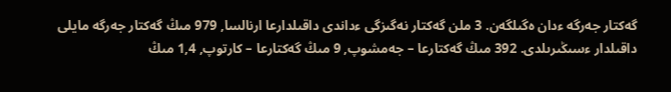گەكتار جەرگە ءدان ەگىلگەن. 3 ملن گەكتار نەگىزگى ءداندى داقىلدارعا ارنالسا, 979 مىڭ گەكتار جەرگە مايلى داقىلدار ءسىڭىرىلدى. 392 مىڭ گەكتارعا – جەمشوپ, 9 مىڭ گەكتارعا – كارتوپ, 1,4 مىڭ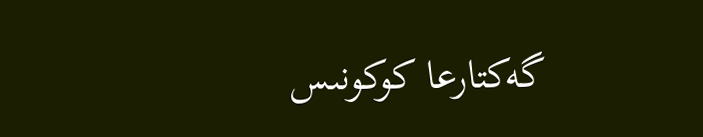گەكتارعا كوكونىس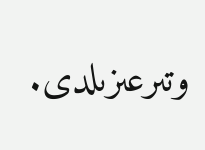وتىرعىزىلدى.